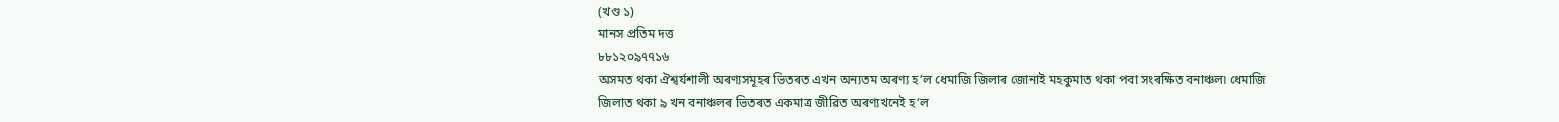(খণ্ড ১)
মানস প্রতিম দত্ত
৮৮১২০৯৭৭১৬
অসমত থকা ঐশ্বৰ্যশালী অৰণ্যসমূহৰ ভিতৰত এখন অন্যতম অৰণ্য হ’ল ধেমাজি জিলাৰ জোনাই মহকুমাত থকা পবা সংৰক্ষিত বনাঞ্চল৷ ধেমাজি জিলাত থকা ৯ খন বনাঞ্চলৰ ভিতৰত একমাত্ৰ জীৱিত অৰণ্যখনেই হ’ল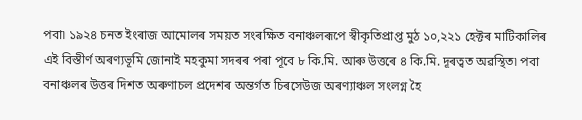পবা৷ ১৯২৪ চনত ইংৰাজ আমোলৰ সময়ত সংৰক্ষিত বনাঞ্চলৰূপে স্বীকৃতিপ্ৰাপ্ত মুঠ ১০,২২১ হেক্টৰ মাটিকালিৰ এই বিস্তীৰ্ণ অৰণ্যভূমি জোনাই মহকুমা সদৰৰ পৰা পূবে ৮ কি.মি. আৰু উত্তৰে ৪ কি.মি. দূৰত্বত অৱস্থিত৷ পবা বনাঞ্চলৰ উত্তৰ দিশত অৰুণাচল প্ৰদেশৰ অন্তৰ্গত চিৰসেউজ অৰণ্যাঞ্চল সংলগ্ন হৈ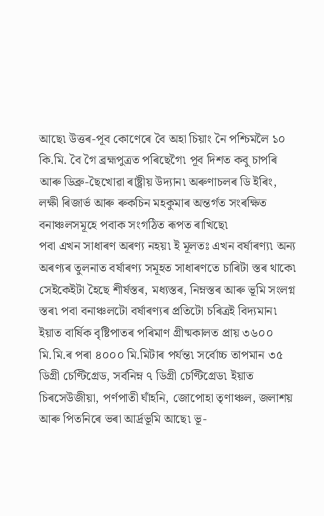আছে৷ উত্তৰ-পূব কোণেৰে বৈ অহা চিয়াং নৈ পশ্চিমলৈ ১০ কি.মি. বৈ গৈ ব্ৰহ্মপুত্ৰত পৰিছেগৈ৷ পূব দিশত কবু চাপৰি আৰু ডিব্ৰু-ছৈখোৱা ৰাষ্ট্রীয় উদ্যান৷ অৰুণাচলৰ ডি ইৰিং, লক্ষী ৰিজাৰ্ভ আৰু ৰুকচিন মহকুমাৰ অন্তৰ্গত সংৰক্ষিত বনাঞ্চলসমূহে পবাক সংগঠিত ৰূপত ৰাখিছে৷
পবা এখন সাধাৰণ অৰণ্য নহয়৷ ই মূলতঃ এখন বৰ্ষাৰণ্য৷ অন্য অৰণ্যৰ তুলনাত বৰ্ষাৰণ্য সমূহত সাধাৰণতে চাৰিটা স্তৰ থাকে৷ সেইকেইটা হৈছে শীৰ্ষস্তৰ, মধ্যস্তৰ, নিম্নস্তৰ আৰু ভূমি সংলগ্ন স্তৰ৷ পবা বনাঞ্চলটো বৰ্ষাৰণ্যৰ প্ৰতিটো চৰিত্ৰই বিদ্যমান৷ ইয়াত বাৰ্ষিক বৃষ্টিপাতৰ পৰিমাণ গ্ৰীষ্মকালত প্ৰায় ৩৬০০ মি.মি.ৰ পৰা ৪০০০ মি.মিটাৰ পৰ্যন্ত৷ সৰ্বোচ্চ তাপমান ৩৫ ডিগ্ৰী চেণ্টিগ্রেড, সৰ্বনিম্ন ৭ ডিগ্ৰী চেণ্টিগ্রেড৷ ইয়াত চিৰসেউজীয়া, পৰ্ণপাতী ঘাঁহনি, জোপোহা তৃণাঞ্চল, জলাশয় আৰু পিতনিৰে ভৰা আর্দ্ৰভূমি আছে৷ ভূ-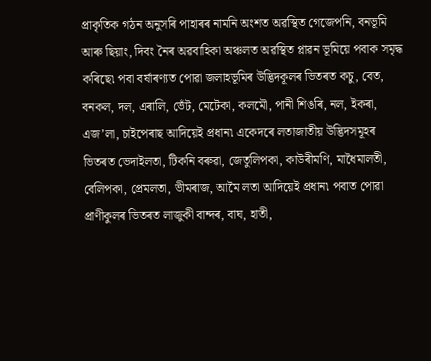প্ৰাকৃতিক গঠন অনুসৰি পাহাৰৰ নামনি অংশত অৱস্থিত গেজেপনি, বনভূমি আৰু ছিয়াং, দিবং নৈৰ অৱবাহিকা অঞ্চলত অৱস্থিত প্লাৱন ভূমিয়ে পবাক সমৃদ্ধ কৰিছে৷ পবা বৰ্ষাৰণ্যত পোৱা জলাহভূমিৰ উদ্ভিদকূলৰ ভিতৰত কচু, বেত, বনকল, দল, এৰালি, ভেঁট, মেটেকা, কলমৌ, পানী শিঙৰি, নল, ইকৰা, এজ’লা, চাইপেৰাছ আদিয়েই প্ৰধান৷ একেদৰে লতাজাতীয় উদ্ভিদসমূহৰ ভিতৰত ভেদাইলতা, টিকনি বৰুৱা, জেতুলিপকা, কাউৰীমণি, মাধৈমালতী, বেলিপকা, প্ৰেমলতা, ভীমৰাজ, আমৈ লতা আদিয়েই প্ৰধান৷ পবাত পোৱা প্ৰাণীকুলৰ ভিতৰত লাজুকী বান্দৰ, বাঘ, হাতী,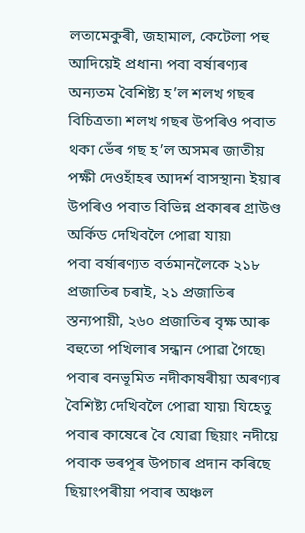লতামেকুৰী, জহামাল, কেটেলা পহু আদিয়েই প্ৰধান৷ পবা বৰ্ষাৰণ্যৰ অন্যতম বৈশিষ্ট্য হ’ল শলখ গছৰ বিচিত্ৰতা৷ শলখ গছৰ উপৰিও পবাত থকা ভেঁৰ গছ হ’ল অসমৰ জাতীয় পক্ষী দেওহাঁহৰ আদৰ্শ বাসস্থান৷ ইয়াৰ উপৰিও পবাত বিভিন্ন প্ৰকাৰৰ গ্ৰাউণ্ড অৰ্কিড দেখিবলৈ পোৱা যায়৷
পবা বৰ্ষাৰণ্যত বৰ্তমানলৈকে ২১৮ প্ৰজাতিৰ চৰাই, ২১ প্ৰজাতিৰ স্তন্যপায়ী, ২৬০ প্ৰজাতিৰ বৃক্ষ আৰু বহুতো পখিলাৰ সন্ধান পোৱা গৈছে৷ পবাৰ বনভূমিত নদীকাষৰীয়া অৰণ্যৰ বৈশিষ্ট্য দেখিবলৈ পোৱা যায়৷ যিহেতু পবাৰ কাষেৰে বৈ যোৱা ছিয়াং নদীয়ে পবাক ভৰপূৰ উপচাৰ প্ৰদান কৰিছে ছিয়াংপৰীয়া পবাৰ অঞ্চল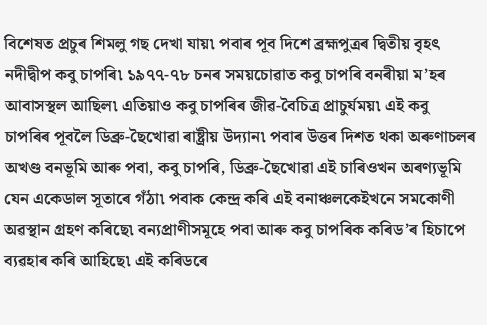বিশেষত প্ৰচুৰ শিমলু গছ দেখা যায়৷ পবাৰ পূব দিশে ব্ৰহ্মপুত্ৰৰ দ্বিতীয় বৃহৎ নদীদ্বীপ কবু চাপৰি৷ ১৯৭৭-৭৮ চনৰ সময়চোৱাত কবু চাপৰি বনৰীয়া ম’হৰ আবাসস্থল আছিল৷ এতিয়াও কবু চাপৰিৰ জীৱ-বৈচিত্ৰ প্ৰাচুৰ্যময়৷ এই কবু চাপৰিৰ পূবলৈ ডিব্ৰু-ছৈখোৱা ৰাষ্ট্রীয় উদ্যান৷ পবাৰ উত্তৰ দিশত থকা অৰুণাচলৰ অখণ্ড বনভূমি আৰু পবা, কবু চাপৰি, ডিব্ৰু-ছৈখোৱা এই চাৰিওখন অৰণ্যভূমি যেন একেডাল সূতাৰে গঁঠা৷ পবাক কেন্দ্ৰ কৰি এই বনাঞ্চলকেইখনে সমকোণী অৱস্থান গ্ৰহণ কৰিছে৷ বন্যপ্ৰাণীসমূহে পবা আৰু কবু চাপৰিক কৰিড’ৰ হিচাপে ব্যৱহাৰ কৰি আহিছে৷ এই কৰিডৰে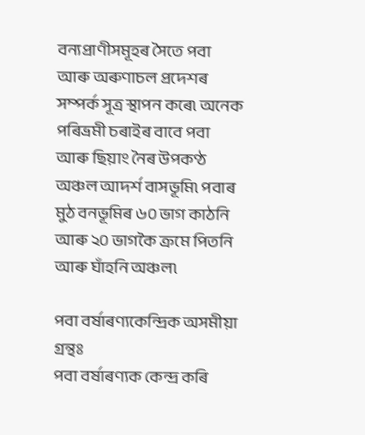বন্যপ্ৰাণীসমূহৰ সৈতে পবা আৰু অৰুণাচল প্ৰদেশৰ সম্পৰ্ক সূত্ৰ স্থাপন কৰে৷ অনেক পৰিভ্ৰমী চৰাইৰ বাবে পবা আৰু ছিয়াং নৈৰ উপকণ্ঠ অঞ্চল আদৰ্শ বাসভূমি৷ পবাৰ মুঠ বনভূমিৰ ৬০ ভাগ কাঠনি আৰু ২০ ভাগকৈ ক্ৰমে পিতনি আৰু ঘাঁহনি অঞ্চল৷

পবা বৰ্ষাৰণ্যকেন্দ্ৰিক অসমীয়া গ্ৰন্থঃ
পবা বৰ্ষাৰণ্যক কেন্দ্ৰ কৰি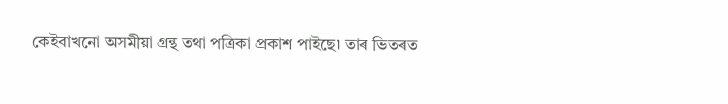কেইবাখনো অসমীয়া গ্ৰন্থ তথা পত্ৰিকা প্ৰকাশ পাইছে৷ তাৰ ভিতৰত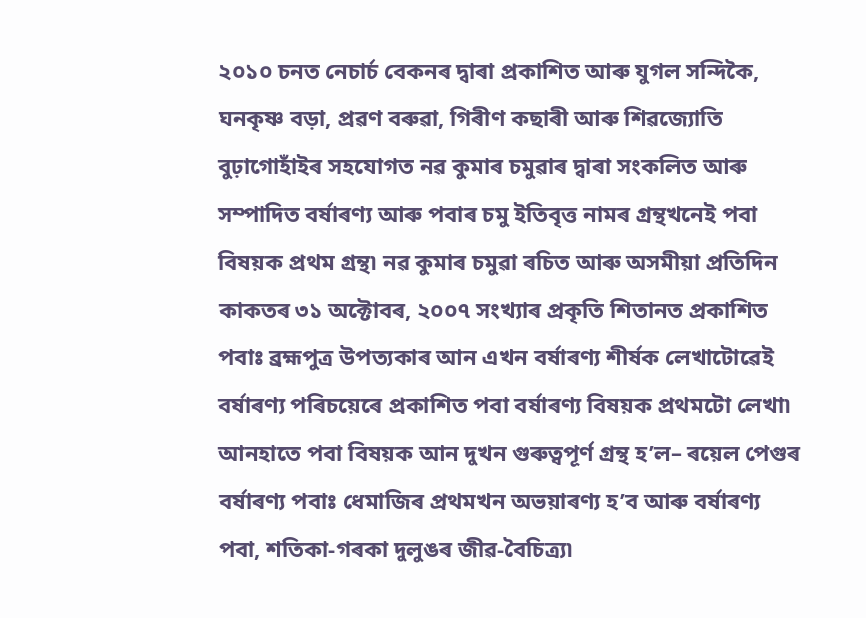২০১০ চনত নেচাৰ্চ বেকনৰ দ্বাৰা প্ৰকাশিত আৰু যুগল সন্দিকৈ, ঘনকৃষ্ণ বড়া, প্ৰৱণ বৰুৱা, গিৰীণ কছাৰী আৰু শিৱজ্যোতি বুঢ়াগোহাঁইৰ সহযোগত নৱ কুমাৰ চমুৱাৰ দ্বাৰা সংকলিত আৰু সম্পাদিত বৰ্ষাৰণ্য আৰু পবাৰ চমু ইতিবৃত্ত নামৰ গ্ৰন্থখনেই পবা বিষয়ক প্ৰথম গ্ৰন্থ৷ নৱ কুমাৰ চমুৱা ৰচিত আৰু অসমীয়া প্ৰতিদিন কাকতৰ ৩১ অক্টোবৰ, ২০০৭ সংখ্যাৰ প্ৰকৃতি শিতানত প্ৰকাশিত পবাঃ ব্ৰহ্মপুত্ৰ উপত্যকাৰ আন এখন বৰ্ষাৰণ্য শীৰ্ষক লেখাটোৱেই বৰ্ষাৰণ্য পৰিচয়েৰে প্ৰকাশিত পবা বৰ্ষাৰণ্য বিষয়ক প্ৰথমটো লেখা৷ আনহাতে পবা বিষয়ক আন দুখন গুৰুত্বপূৰ্ণ গ্ৰন্থ হ’ল– ৰয়েল পেগুৰ বৰ্ষাৰণ্য পবাঃ ধেমাজিৰ প্ৰথমখন অভয়াৰণ্য হ’ব আৰু বৰ্ষাৰণ্য পবা, শতিকা-গৰকা দুলুঙৰ জীৱ-বৈচিত্ৰ্য৷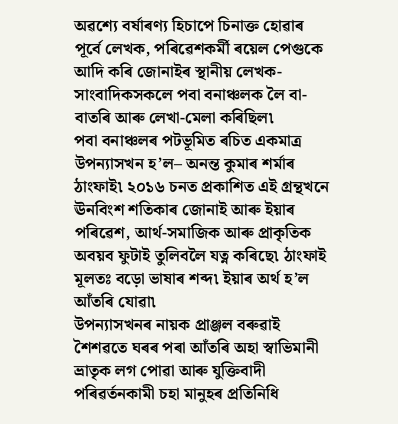অৱশ্যে বৰ্ষাৰণ্য হিচাপে চিনাক্ত হোৱাৰ পূৰ্বে লেখক, পৰিৱেশকৰ্মী ৰয়েল পেগুকে আদি কৰি জোনাইৰ স্থানীয় লেখক-সাংবাদিকসকলে পবা বনাঞ্চলক লৈ বা-বাতৰি আৰু লেখা-মেলা কৰিছিল৷
পবা বনাঞ্চলৰ পটভূমিত ৰচিত একমাত্ৰ উপন্যাসখন হ’ল– অনন্ত কুমাৰ শৰ্মাৰ ঠাংফাই৷ ২০১৬ চনত প্ৰকাশিত এই গ্ৰন্থখনে ঊনবিংশ শতিকাৰ জোনাই আৰু ইয়াৰ পৰিৱেশ, আৰ্থ-সমাজিক আৰু প্ৰাকৃতিক অবয়ব ফুটাই তুলিবলৈ যত্ন কৰিছে৷ ঠাংফাই মূলতঃ বড়ো ভাষাৰ শব্দ৷ ইয়াৰ অৰ্থ হ’ল আঁতৰি যোৱা৷
উপন্যাসখনৰ নায়ক প্ৰাঞ্জল বৰুৱাই শৈশৱতে ঘৰৰ পৰা আঁতৰি অহা স্বাভিমানী ভ্ৰাতৃক লগ পোৱা আৰু যুক্তিবাদী পৰিৱৰ্তনকামী চহা মানুহৰ প্ৰতিনিধি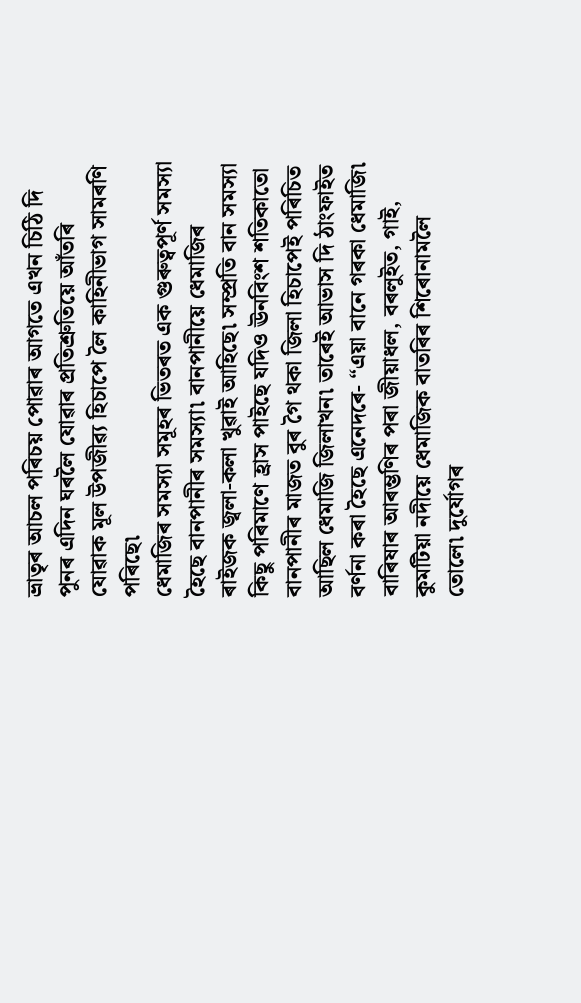ভ্ৰাতৃৰ আচল পৰিচয় পোৱাৰ আগতে এখন চিঠি দি পুনৰ এদিন ঘৰলৈ যোৱাৰ প্ৰতিশ্ৰুতিয়ে আঁতৰি যোৱাক মূল উপজীৱ্য হিচাপে লৈ কাহিনীভাগ সামৰণি পৰিছে৷
ধেমাজিৰ সমস্যা সমূহৰ ভিতৰত এক গুৰুত্বপূৰ্ণ সমস্যা হৈছে বানপানীৰ সমস্যা৷ বানপানীয়ে ধেমাজিৰ ৰাইজক জ্বলা-কলা খুৱাই আহিছে৷ সম্প্ৰতি বান সমস্যা কিছু পৰিমাণে হ্ৰাস পাইছে যদিও ঊনবিংশ শতিকাতো বানপানীৰ মাজত বুৰ গৈ থকা জিলা হিচাপেই পৰিচিত আছিল ধেমাজি জিলাখন৷ তাৰেই আভাস দি ঠাংফাইত বৰ্ণনা কৰা হৈছে এনেদৰে- “এয়া বানে গৰকা ধেমাজি৷ বাৰিষাৰ আৰম্ভণিৰ পৰা জীয়াধল, বৰলুইত, গাই, কুমটিয়া নদীয়ে ধেমাজিক বাতৰিৰ শিৰোনামলৈ তোলে৷ দুৰ্যোগৰ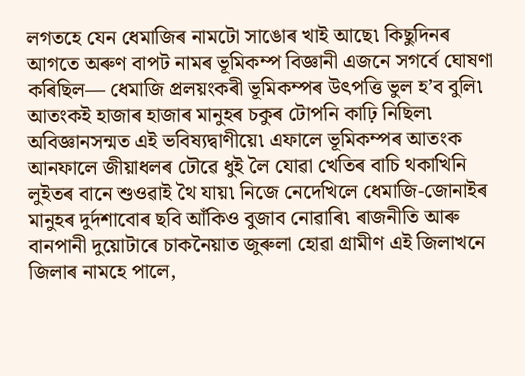লগতহে যেন ধেমাজিৰ নামটো সাঙোৰ খাই আছে৷ কিছুদিনৰ আগতে অৰুণ বাপট নামৰ ভূমিকম্প বিজ্ঞানী এজনে সগৰ্বে ঘোষণা কৰিছিল— ধেমাজি প্ৰলয়ংকৰী ভূমিকম্পৰ উৎপত্তি ভুল হ’ব বুলি৷ আতংকই হাজাৰ হাজাৰ মানুহৰ চকুৰ টোপনি কাঢ়ি নিছিল৷ অবিজ্ঞানসন্মত এই ভবিষ্যদ্বাণীয়ে৷ এফালে ভূমিকম্পৰ আতংক আনফালে জীয়াধলৰ ঢৌৱে ধুই লৈ যোৱা খেতিৰ বাচি থকাখিনি লুইতৰ বানে শুওৱাই থৈ যায়৷ নিজে নেদেখিলে ধেমাজি-জোনাইৰ মানুহৰ দুৰ্দশাবোৰ ছবি আঁকিও বুজাব নোৱাৰি৷ ৰাজনীতি আৰু বানপানী দুয়োটাৰে চাকনৈয়াত জুৰুলা হোৱা গ্ৰামীণ এই জিলাখনে জিলাৰ নামহে পালে,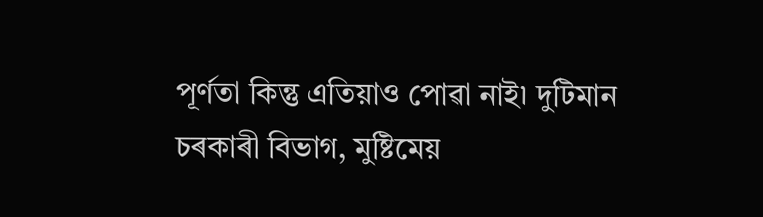পূৰ্ণতা কিন্তু এতিয়াও পোৱা নাই৷ দুটিমান চৰকাৰী বিভাগ, মুষ্টিমেয়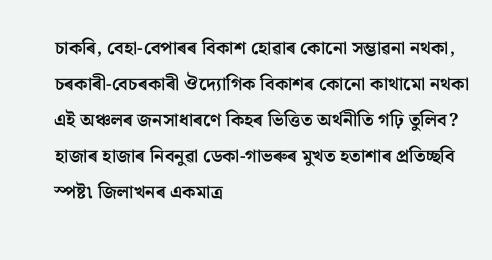চাকৰি, বেহা-বেপাৰৰ বিকাশ হোৱাৰ কোনো সম্ভাৱনা নথকা, চৰকাৰী-বেচৰকাৰী ঔদ্যোগিক বিকাশৰ কোনো কাথামো নথকা এই অঞ্চলৰ জনসাধাৰণে কিহৰ ভিত্তিত অৰ্থনীতি গঢ়ি তুলিব? হাজাৰ হাজাৰ নিবনুৱা ডেকা-গাভৰুৰ মুখত হতাশাৰ প্ৰতিচ্ছবি স্পষ্ট৷ জিলাখনৰ একমাত্ৰ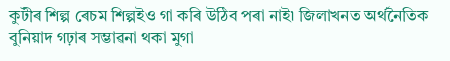কুটীৰ শিল্প ৰেচম শিল্পইও গা কৰি উঠিব পৰা নাই৷ জিলাখনত অৰ্থনৈতিক বুনিয়াদ গঢ়াৰ সম্ভাৱনা থকা মুগা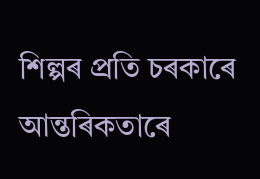শিল্পৰ প্ৰতি চৰকাৰে আন্তৰিকতাৰে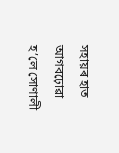সহায়ৰ হাত আগবঢ়োৱা হ’লে সোণালী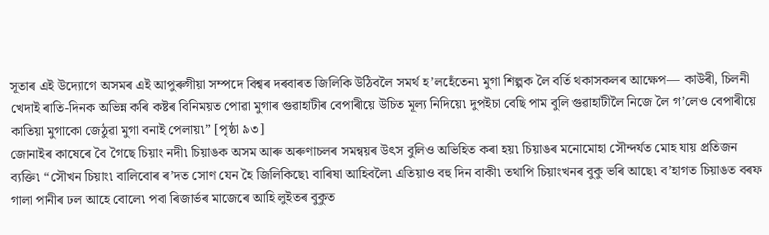সূতাৰ এই উদ্যোগে অসমৰ এই আপুৰুগীয়া সম্পদে বিশ্বৰ দৰবাৰত জিলিকি উঠিবলৈ সমৰ্থ হ’লহেঁতেন৷ মুগা শিল্পক লৈ বৰ্তি থকাসকলৰ আক্ষেপ— কাউৰী, চিলনী খেদাই ৰাতি-দিনক অভিন্ন কৰি কষ্টৰ বিনিময়ত পোৱা মুগাৰ গুৱাহাটীৰ বেপাৰীয়ে উচিত মূল্য নিদিয়ে৷ দুপইচা বেছি পাম বুলি গুৱাহাটীলৈ নিজে লৈ গ’লেও বেপাৰীয়ে কাতিয়া মুগাকো জেঠুৱা মুগা বনাই পেলায়৷” [পৃষ্ঠা ৯৩]
জোনাইৰ কাষেৰে বৈ গৈছে চিয়াং নদী৷ চিয়াঙক অসম আৰু অৰুণাচলৰ সমন্বয়ৰ উৎস বুলিও অভিহিত কৰা হয়৷ চিয়াঙৰ মনোমোহা সৌন্দৰ্যত মোহ যায় প্ৰতিজন ব্যক্তি৷ “সৌখন চিয়াং৷ বালিবোৰ ৰ’দত সোণ যেন হৈ জিলিকিছে৷ বাৰিষা আহিবলৈ৷ এতিয়াও বহু দিন বাকী৷ তথাপি চিয়াংখনৰ বুকু ভৰি আছে৷ ব’হাগত চিয়াঙত বৰফ গালা পানীৰ ঢল আহে বোলে৷ পবা ৰিজাৰ্ভৰ মাজেৰে আহি লুইতৰ বুকুত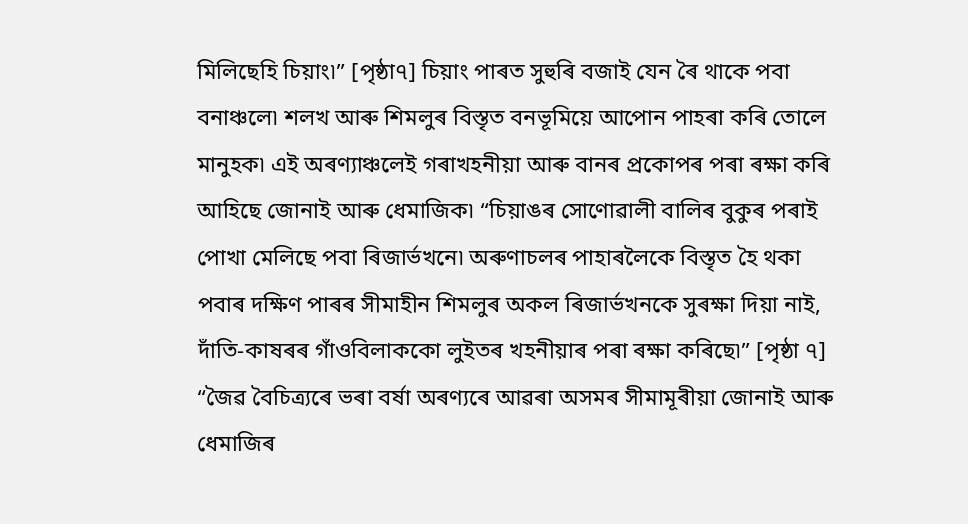মিলিছেহি চিয়াং৷” [পৃষ্ঠা৭] চিয়াং পাৰত সুহুৰি বজাই যেন ৰৈ থাকে পবা বনাঞ্চলে৷ শলখ আৰু শিমলুৰ বিস্তৃত বনভূমিয়ে আপোন পাহৰা কৰি তোলে মানুহক৷ এই অৰণ্যাঞ্চলেই গৰাখহনীয়া আৰু বানৰ প্ৰকোপৰ পৰা ৰক্ষা কৰি আহিছে জোনাই আৰু ধেমাজিক৷ “চিয়াঙৰ সোণোৱালী বালিৰ বুকুৰ পৰাই পোখা মেলিছে পবা ৰিজাৰ্ভখনে৷ অৰুণাচলৰ পাহাৰলৈকে বিস্তৃত হৈ থকা পবাৰ দক্ষিণ পাৰৰ সীমাহীন শিমলুৰ অকল ৰিজাৰ্ভখনকে সুৰক্ষা দিয়া নাই, দাঁতি-কাষৰৰ গাঁওবিলাককো লুইতৰ খহনীয়াৰ পৰা ৰক্ষা কৰিছে৷” [পৃষ্ঠা ৭]
“জৈৱ বৈচিত্ৰ্যৰে ভৰা বৰ্ষা অৰণ্যৰে আৱৰা অসমৰ সীমামূৰীয়া জোনাই আৰু ধেমাজিৰ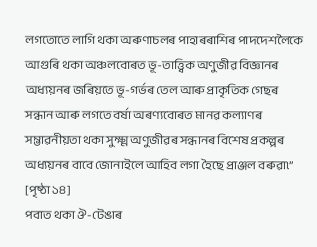লগতোতে লাগি থকা অৰুণাচলৰ পাহাৰৰাশিৰ পাদদেশলৈকে আগুৰি থকা অঞ্চলবোৰত ভূ-তাত্ত্বিক অণুজীৱ বিজ্ঞানৰ অধ্যয়নৰ জৰিয়তে ভূ-গৰ্ভৰ তেল আৰু প্ৰাকৃতিক গেছৰ সন্ধান আৰু লগতে বৰ্ষা অৰণ্যবোৰত মানৱ কল্যাণৰ সম্ভাৱনীয়তা থকা সুক্ষ্ম অণুজীৱৰ সন্ধানৰ বিশেষ প্ৰকল্পৰ অধ্যয়নৰ বাবে জোনাইলে আহিব লগা হৈছে প্ৰাঞ্জল বৰুৱা৷” [পৃষ্ঠা ১৪]
পবাত থকা ঔ-টেঙাৰ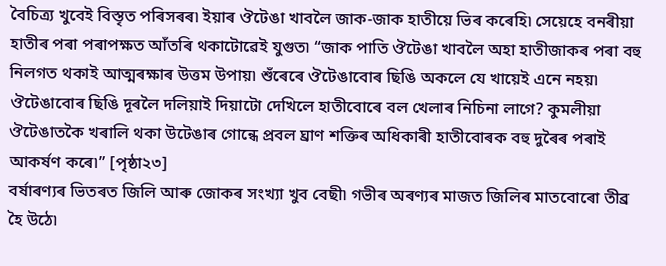বৈচিত্ৰ্য খুবেই বিস্তৃত পৰিসৰৰ৷ ইয়াৰ ঔটেঙা খাবলৈ জাক-জাক হাতীয়ে ভিৰ কৰেহি৷ সেয়েহে বনৰীয়া হাতীৰ পৰা পৰাপক্ষত আঁতৰি থকাটোৱেই যুগুত৷ “জাক পাতি ঔটেঙা খাবলৈ অহা হাতীজাকৰ পৰা বহু নিলগত থকাই আত্মৰক্ষাৰ উত্তম উপায়৷ শুঁৰেৰে ঔটেঙাবোৰ ছিঙি অকলে যে খায়েই এনে নহয়৷ ঔটেঙাবোৰ ছিঙি দূৰলৈ দলিয়াই দিয়াটো দেখিলে হাতীবোৰে বল খেলাৰ নিচিনা লাগে? কুমলীয়া ঔটেঙাতকৈ খৰালি থকা উটেঙাৰ গোন্ধে প্ৰবল ঘ্ৰাণ শক্তিৰ অধিকাৰী হাতীবোৰক বহু দুৰৈৰ পৰাই আকৰ্ষণ কৰে৷” [পৃষ্ঠা২৩]
বৰ্ষাৰণ্যৰ ভিতৰত জিলি আৰু জোকৰ সংখ্যা খুব বেছী৷ গভীৰ অৰণ্যৰ মাজত জিলিৰ মাতবোৰো তীব্ৰ হৈ উঠে৷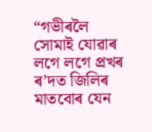“গভীৰলৈ সোমাই যোৱাৰ লগে লগে প্ৰখৰ ৰ’দত জিলিৰ মাতবোৰ যেন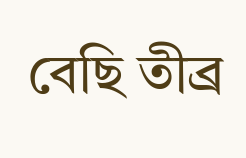বেছি তীব্ৰ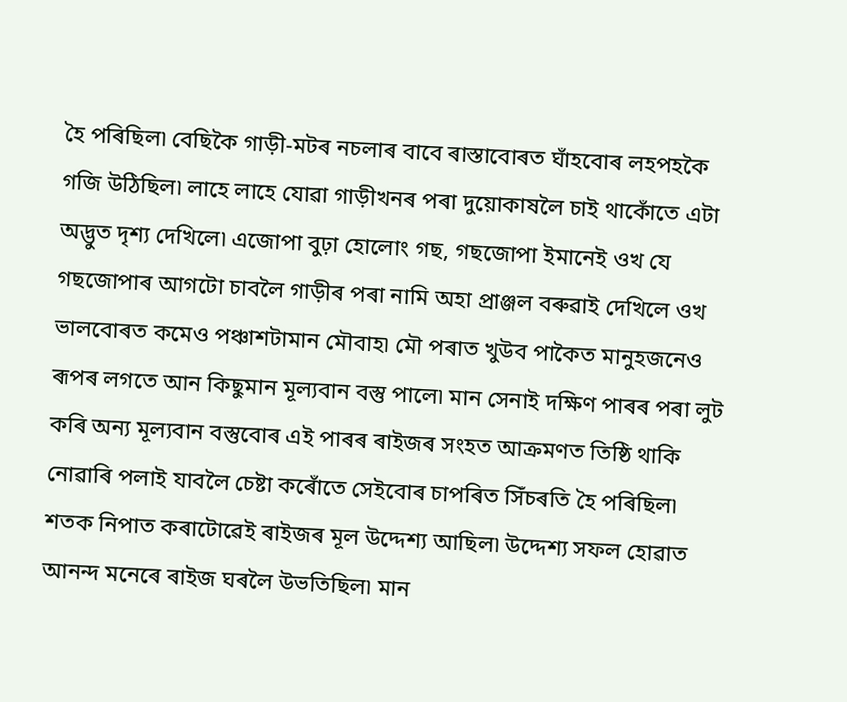হৈ পৰিছিল৷ বেছিকৈ গাড়ী-মটৰ নচলাৰ বাবে ৰাস্তাবোৰত ঘাঁহবোৰ লহপহকৈ গজি উঠিছিল৷ লাহে লাহে যোৱা গাড়ীখনৰ পৰা দুয়োকাষলৈ চাই থাকোঁতে এটা অদ্ভুত দৃশ্য দেখিলে৷ এজোপা বুঢ়া হোলোং গছ, গছজোপা ইমানেই ওখ যে গছজোপাৰ আগটো চাবলৈ গাড়ীৰ পৰা নামি অহা প্ৰাঞ্জল বৰুৱাই দেখিলে ওখ ভালবোৰত কমেও পঞ্চাশটামান মৌবাহ৷ মৌ পৰাত খুউব পাকৈত মানুহজনেও ৰূপৰ লগতে আন কিছুমান মূল্যবান বস্তু পালে৷ মান সেনাই দক্ষিণ পাৰৰ পৰা লুট কৰি অন্য মূল্যবান বস্তুবোৰ এই পাৰৰ ৰাইজৰ সংহত আক্ৰমণত তিষ্ঠি থাকি নোৱাৰি পলাই যাবলৈ চেষ্টা কৰোঁতে সেইবোৰ চাপৰিত সিঁচৰতি হৈ পৰিছিল৷ শতক নিপাত কৰাটোৱেই ৰাইজৰ মূল উদ্দেশ্য আছিল৷ উদ্দেশ্য সফল হোৱাত আনন্দ মনেৰে ৰাইজ ঘৰলৈ উভতিছিল৷ মান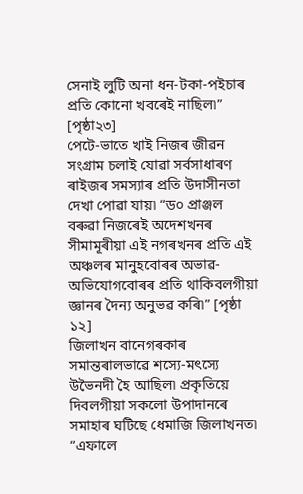সেনাই লুটি অনা ধন-টকা-পইচাৰ প্ৰতি কোনো খবৰেই নাছিল৷” [পৃষ্ঠা২৩]
পেটে-ভাতে খাই নিজৰ জীৱন সংগ্ৰাম চলাই যোৱা সৰ্বসাধাৰণ ৰাইজৰ সমস্যাৰ প্ৰতি উদাসীনতা দেখা পোৱা যায়৷ “ড০ প্ৰাঞ্জল বৰুৱা নিজৰেই অদেশখনৰ সীমামূৰীয়া এই নগৰখনৰ প্ৰতি এই অঞ্চলৰ মানুহবোৰৰ অভাৱ-অভিযোগবোৰৰ প্ৰতি থাকিবলগীয়া জ্ঞানৰ দৈন্য অনুভৱ কৰি৷” [পৃষ্ঠা ১২]
জিলাখন বানেগৰকাৰ সমান্তৰালভাৱে শস্যে-মৎস্যে উভৈনদী হৈ আছিল৷ প্ৰকৃতিয়ে দিবলগীয়া সকলো উপাদানৰে সমাহাৰ ঘটিছে ধেমাজি জিলাখনত৷ “এফালে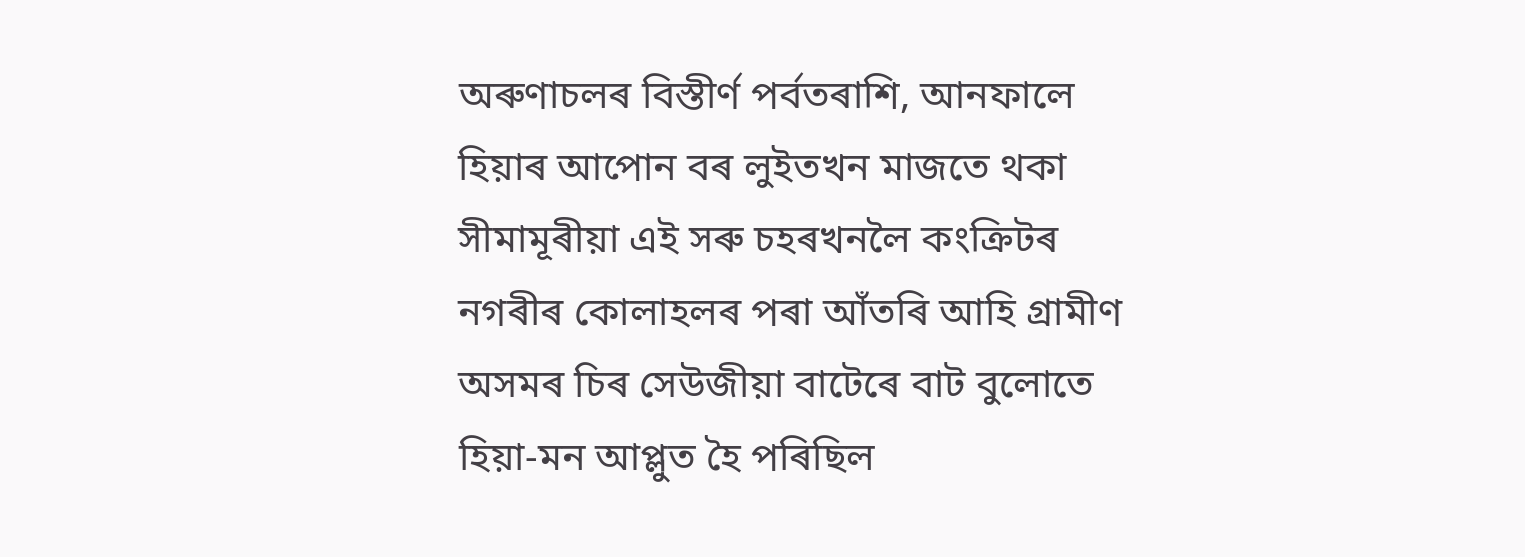অৰুণাচলৰ বিস্তীৰ্ণ পৰ্বতৰাশি, আনফালে হিয়াৰ আপোন বৰ লুইতখন মাজতে থকা সীমামূৰীয়া এই সৰু চহৰখনলৈ কংক্ৰিটৰ নগৰীৰ কোলাহলৰ পৰা আঁতৰি আহি গ্ৰামীণ অসমৰ চিৰ সেউজীয়া বাটেৰে বাট বুলোতে হিয়া-মন আপ্লুত হৈ পৰিছিল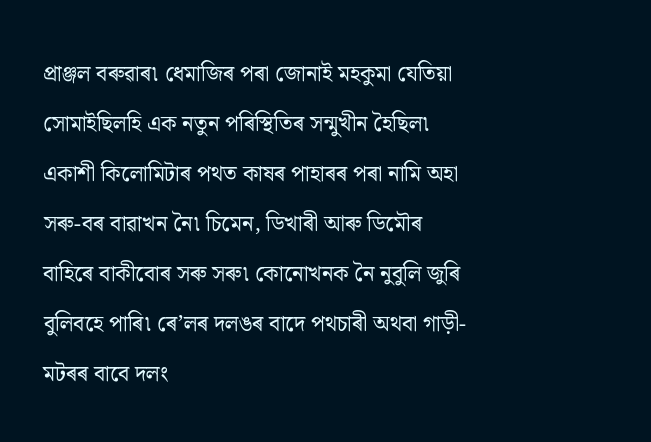প্ৰাঞ্জল বৰুৱাৰ৷ ধেমাজিৰ পৰা জোনাই মহকুমা যেতিয়া সোমাইছিলহি এক নতুন পৰিস্থিতিৰ সন্মুখীন হৈছিল৷ একাশী কিলোমিটাৰ পথত কাষৰ পাহাৰৰ পৰা নামি অহা সৰু-বৰ বাৱাখন নৈ৷ চিমেন, ডিখাৰী আৰু ডিমৌৰ বাহিৰে বাকীবোৰ সৰু সৰু৷ কোনোখনক নৈ নুবুলি জুৰি বুলিবহে পাৰি৷ ৰে’লৰ দলঙৰ বাদে পথচাৰী অথবা গাড়ী-মটৰৰ বাবে দলং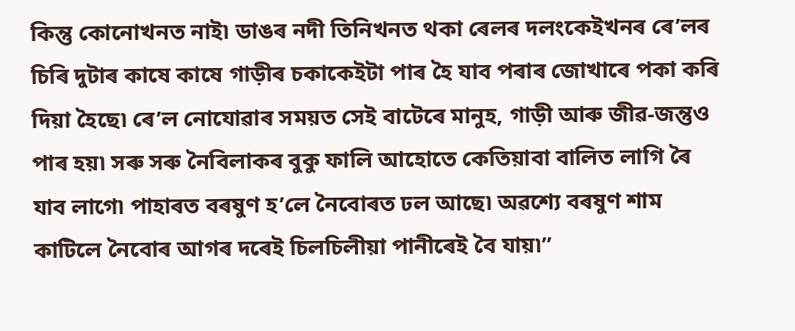কিন্তু কোনোখনত নাই৷ ডাঙৰ নদী তিনিখনত থকা ৰেলৰ দলংকেইখনৰ ৰে’লৰ চিৰি দুটাৰ কাষে কাষে গাড়ীৰ চকাকেইটা পাৰ হৈ যাব পৰাৰ জোখাৰে পকা কৰি দিয়া হৈছে৷ ৰে’ল নোযোৱাৰ সময়ত সেই বাটেৰে মানুহ, গাড়ী আৰু জীৱ-জন্তুও পাৰ হয়৷ সৰু সৰু নৈবিলাকৰ বুকু ফালি আহোতে কেতিয়াবা বালিত লাগি ৰৈ যাব লাগে৷ পাহাৰত বৰষুণ হ’লে নৈবোৰত ঢল আছে৷ অৱশ্যে বৰষুণ শাম কাটিলে নৈবোৰ আগৰ দৰেই চিলচিলীয়া পানীৰেই বৈ যায়৷”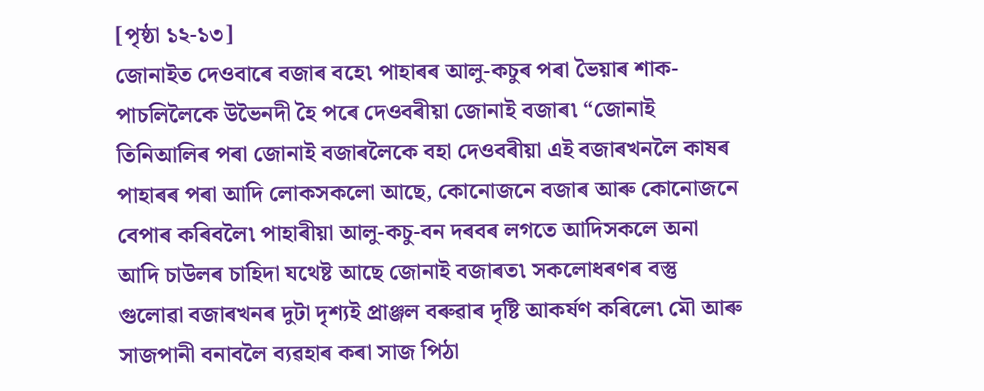[পৃষ্ঠা ১২-১৩]
জোনাইত দেওবাৰে বজাৰ বহে৷ পাহাৰৰ আলু-কচুৰ পৰা ভৈয়াৰ শাক-পাচলিলৈকে উভৈনদী হৈ পৰে দেওবৰীয়া জোনাই বজাৰ৷ “জোনাই তিনিআলিৰ পৰা জোনাই বজাৰলৈকে বহা দেওবৰীয়া এই বজাৰখনলৈ কাষৰ পাহাৰৰ পৰা আদি লোকসকলো আছে, কোনোজনে বজাৰ আৰু কোনোজনে বেপাৰ কৰিবলৈ৷ পাহাৰীয়া আলু-কচু-বন দৰবৰ লগতে আদিসকলে অনা আদি চাউলৰ চাহিদা যথেষ্ট আছে জোনাই বজাৰত৷ সকলোধৰণৰ বস্তু গুলোৱা বজাৰখনৰ দুটা দৃশ্যই প্ৰাঞ্জল বৰুৱাৰ দৃষ্টি আকৰ্ষণ কৰিলে৷ মৌ আৰু সাজপানী বনাবলৈ ব্যৱহাৰ কৰা সাজ পিঠা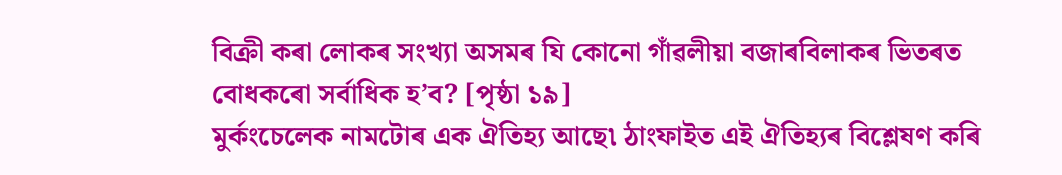বিক্ৰী কৰা লোকৰ সংখ্যা অসমৰ যি কোনো গাঁৱলীয়া বজাৰবিলাকৰ ভিতৰত বোধকৰো সৰ্বাধিক হ’ব? [পৃষ্ঠা ১৯]
মুৰ্কংচেলেক নামটোৰ এক ঐতিহ্য আছে৷ ঠাংফাইত এই ঐতিহ্যৰ বিশ্লেষণ কৰি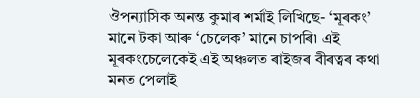ঔপন্যাসিক অনন্ত কুমাৰ শৰ্মাই লিখিছে- ‘মূৰকং’ মানে টকা আৰু ‘চেলেক’ মানে চাপৰি৷ এই মূৰকংচেলেকেই এই অঞ্চলত ৰাইজৰ বীৰত্বৰ কথা মনত পেলাই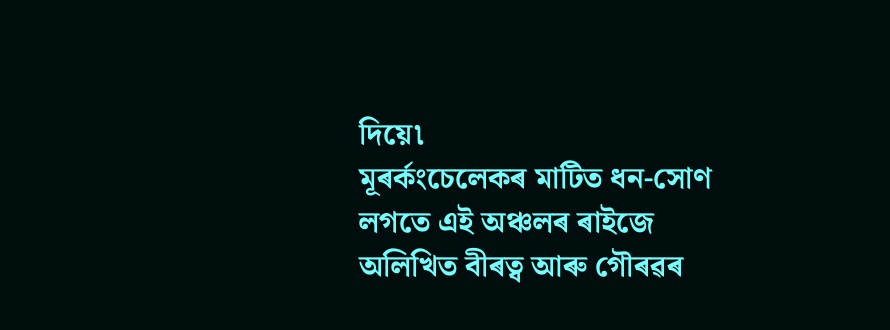দিয়ে৷
মূৰৰ্কংচেলেকৰ মাটিত ধন-সোণ লগতে এই অঞ্চলৰ ৰাইজে অলিখিত বীৰত্ব আৰু গৌৰৱৰ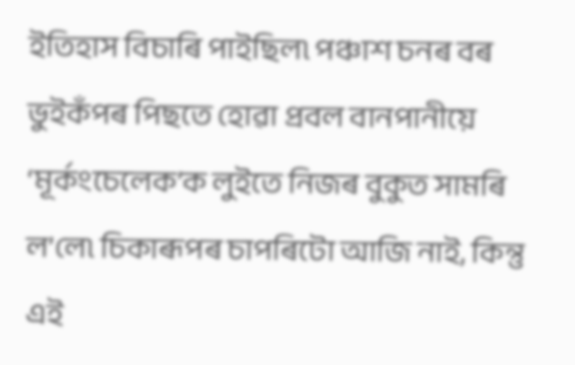ইতিহাস বিচাৰি পাইছিল৷ পঞ্চাশ চনৰ বৰ ভুইকঁপৰ পিছতে হোৱা প্ৰবল বানপানীয়ে ‘মূৰ্কংচেলেক’ক লুইতে নিজৰ বুকুত সামৰি ল’লে৷ চিকাৰূপৰ চাপৰিটো আজি নাই, কিন্তু এই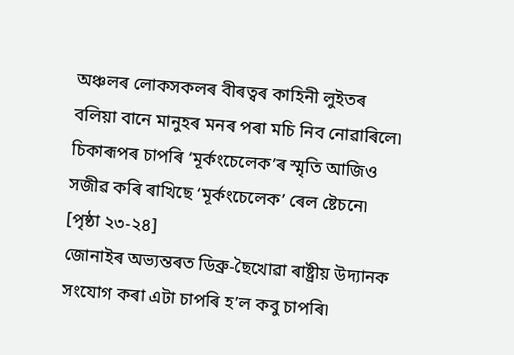অঞ্চলৰ লোকসকলৰ বীৰত্বৰ কাহিনী লুইতৰ বলিয়া বানে মানুহৰ মনৰ পৰা মচি নিব নোৱাৰিলে৷ চিকাৰূপৰ চাপৰি ‘মূৰ্কংচেলেক’ৰ স্মৃতি আজিও সজীৱ কৰি ৰাখিছে ‘মূৰ্কংচেলেক’ ৰেল ষ্টেচনে৷ [পৃষ্ঠা ২৩-২৪]
জোনাইৰ অভ্যন্তৰত ডিব্ৰু-ছৈখোৱা ৰাষ্ট্ৰীয় উদ্যানক সংযোগ কৰা এটা চাপৰি হ’ল কবু চাপৰি৷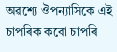অৱশ্যে ঔপন্যাসিকে এই চাপৰিক কবো চাপৰি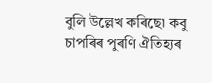বুলি উল্লেখ কৰিছে৷ কবু চাপৰিৰ পুৰণি ঐতিহ্যৰ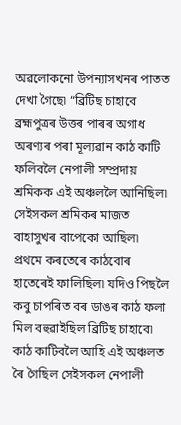অৱলোকনো উপন্যাসখনৰ পাতত দেখা গৈছে৷ “ব্ৰিটিছ চাহাবে ব্ৰহ্মপুত্ৰৰ উত্তৰ পাৰৰ অগাধ অৰণ্যৰ পৰা মূল্যৱান কাঠ কাটি ফলিবলৈ নেপালী সম্প্ৰদায় শ্ৰমিকক এই অঞ্চললৈ আনিছিল৷ সেইসকল শ্ৰমিকৰ মাজত বাহাসুখৰ বাপেকো আছিল৷ প্ৰথমে কৰতেৰে কাঠবোৰ হাতেৰেই ফালিছিল৷ যদিও পিছলৈ কবু চাপৰিত বৰ ডাঙৰ কাঠ ফলা মিল বহুৱাইছিল ব্ৰিটিছ চাহাবে৷ কাঠ কাটিবলৈ আহি এই অঞ্চলত ৰৈ গৈছিল সেইসকল নেপালী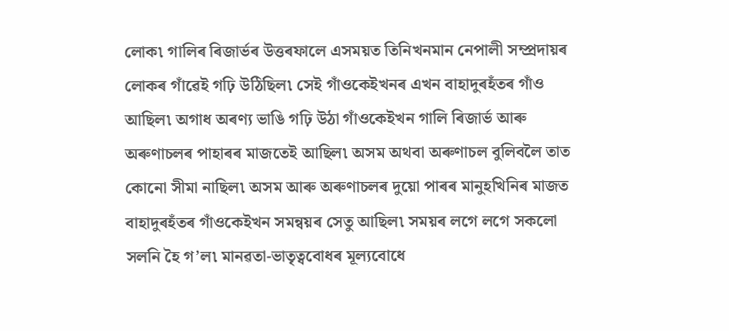লোক৷ গালিৰ ৰিজাৰ্ভৰ উত্তৰফালে এসময়ত তিনিখনমান নেপালী সম্প্ৰদায়ৰ লোকৰ গাঁৱেই গঢ়ি উঠিছিল৷ সেই গাঁওকেইখনৰ এখন বাহাদুৰহঁতৰ গাঁও আছিল৷ অগাধ অৰণ্য ভাঙি গঢ়ি উঠা গাঁওকেইখন গালি ৰিজাৰ্ভ আৰু অৰুণাচলৰ পাহাৰৰ মাজতেই আছিল৷ অসম অথবা অৰুণাচল বুলিবলৈ তাত কোনো সীমা নাছিল৷ অসম আৰু অৰুণাচলৰ দুয়ো পাৰৰ মানুহখিনিৰ মাজত বাহাদুৰহঁতৰ গাঁওকেইখন সমন্বয়ৰ সেতু আছিল৷ সময়ৰ লগে লগে সকলো সলনি হৈ গ’ল৷ মানৱতা-ভাতৃত্ববোধৰ মূল্যবোধে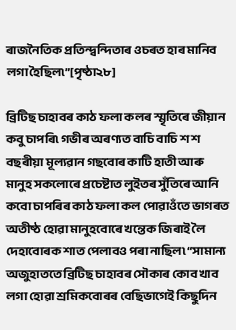ৰাজনৈতিক প্ৰতিন্দ্বন্দিতাৰ ওচৰত হাৰ মানিব লগা হৈছিল৷”[পৃষ্ঠা২৮]

ব্ৰিটিছ চাহাবৰ কাঠ ফলা কলৰ স্মৃতিৰে জীয়ান কবু চাপৰি৷ গভীৰ অৰণ্যত বাচি বাচি শ শ বছৰীয়া মূল্যৱান গছবোৰ কাটি হাতী আৰু মানুহ সকলোৰে প্ৰচেষ্টাত লুইতৰ সুঁতিৰে আনি কবো চাপৰিৰ কাঠ ফলা কল পোৱাওঁতে ভাগৰত অতীষ্ঠ হোৱা মানুহবোৰে খন্তেক জিৰাই লৈ দেহাবোৰক শাত পেলাবও পৰা নাছিল৷ “সামান্য অজুহাততে ব্ৰিটিছ চাহাবৰ সৌকাৰ কোব খাব লগা হোৱা শ্ৰমিকবোৰৰ বেছিভাগেই কিছুদিন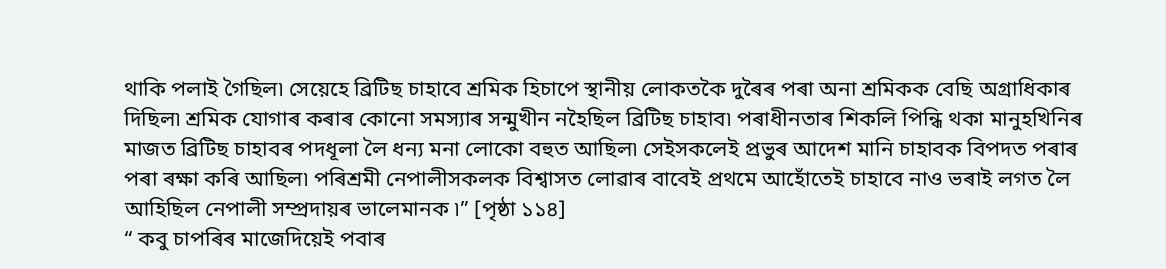থাকি পলাই গৈছিল৷ সেয়েহে ব্ৰিটিছ চাহাবে শ্ৰমিক হিচাপে স্থানীয় লোকতকৈ দুৰৈৰ পৰা অনা শ্ৰমিকক বেছি অগ্ৰাধিকাৰ দিছিল৷ শ্ৰমিক যোগাৰ কৰাৰ কোনো সমস্যাৰ সন্মুখীন নহৈছিল ব্ৰিটিছ চাহাব৷ পৰাধীনতাৰ শিকলি পিন্ধি থকা মানুহখিনিৰ মাজত ব্ৰিটিছ চাহাবৰ পদধূলা লৈ ধন্য মনা লোকো বহুত আছিল৷ সেইসকলেই প্ৰভুৰ আদেশ মানি চাহাবক বিপদত পৰাৰ পৰা ৰক্ষা কৰি আছিল৷ পৰিশ্ৰমী নেপালীসকলক বিশ্বাসত লোৱাৰ বাবেই প্ৰথমে আহোঁতেই চাহাবে নাও ভৰাই লগত লৈ আহিছিল নেপালী সম্প্ৰদায়ৰ ভালেমানক ৷” [পৃষ্ঠা ১১৪]
“ কবু চাপৰিৰ মাজেদিয়েই পবাৰ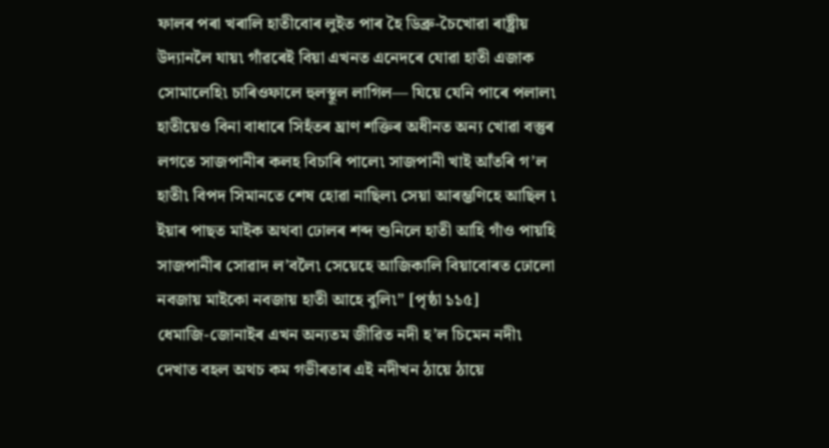ফালৰ পৰা খৰালি হাতীবোৰ লুইত পাৰ হৈ ডিব্ৰু-চৈখোৱা ৰাষ্ট্ৰীয় উদ্যানলৈ যায়৷ গাঁৱৰেই বিয়া এখনত এনেদৰে যোৱা হাতী এজাক সোমালেহি৷ চাৰিওফালে হুলস্থূল লাগিল— যিয়ে যেনি পাৰে পলাল৷ হাতীয়েও বিনা বাধাৰে সিহঁতৰ ঘ্ৰাণ শক্তিৰ অধীনত অন্য খোৱা বস্তুৰ লগতে সাজপানীৰ কলহ বিচাৰি পালে৷ সাজপানী খাই আঁতৰি গ’ল হাতী৷ বিপদ সিমানতে শেষ হোৱা নাছিল৷ সেয়া আৰম্ভণিহে আছিল ৷ ইয়াৰ পাছত মাইক অথবা ঢোলৰ শব্দ শুনিলে হাতী আহি গাঁও পায়হি সাজপানীৰ সোৱাদ ল’বলৈ৷ সেয়েহে আজিকালি বিয়াবোৰত ঢোলো নবজায় মাইকো নবজায় হাতী আহে বুলি৷” [পৃষ্ঠা ১১৫]
ধেমাজি-জোনাইৰ এখন অন্যতম জীৱিত নদী হ’ল চিমেন নদী৷ দেখাত বহল অথচ কম গভীৰতাৰ এই নদীখন ঠায়ে ঠায়ে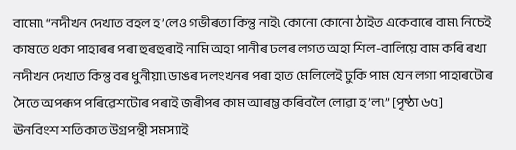বামো৷ “নদীখন দেখাত বহল হ’লেও গভীৰতা কিন্তু নাই৷ কোনো কোনো ঠাইত একেবাৰে বাম৷ নিচেই কাষতে থকা পাহাৰৰ পৰা হুৰহুৰাই নামি অহা পানীৰ ঢলৰ লগত অহা শিল-বালিয়ে বাম কৰি ৰখা নদীখন দেখাত কিন্তু বৰ ধুনীয়া৷ ডাঙৰ দলংখনৰ পৰা হাত মেলিলেই ঢুকি পাম যেন লগা পাহাৰটোৰ সৈতে অপৰূপ পৰিৱেশটোৰ পৰাই জৰীপৰ কাম আৰম্ভ কৰিবলৈ লোৱা হ’ল৷” [পৃষ্ঠা ৬৫]
ঊনবিংশ শতিকাত উগ্ৰপন্থী সমস্যাই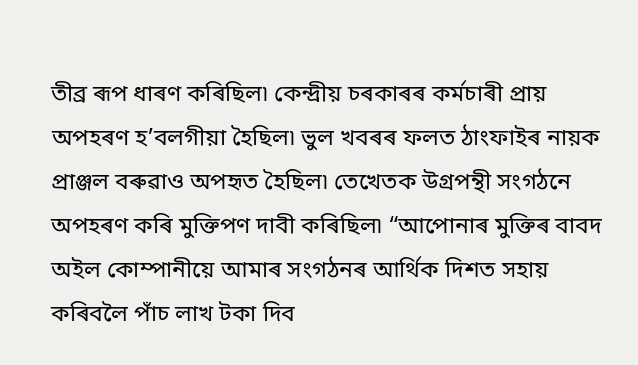তীব্ৰ ৰূপ ধাৰণ কৰিছিল৷ কেন্দ্ৰীয় চৰকাৰৰ কৰ্মচাৰী প্ৰায় অপহৰণ হ’বলগীয়া হৈছিল৷ ভুল খবৰৰ ফলত ঠাংফাইৰ নায়ক প্ৰাঞ্জল বৰুৱাও অপহৃত হৈছিল৷ তেখেতক উগ্ৰপন্থী সংগঠনে অপহৰণ কৰি মুক্তিপণ দাবী কৰিছিল৷ “আপোনাৰ মুক্তিৰ বাবদ অইল কোম্পানীয়ে আমাৰ সংগঠনৰ আৰ্থিক দিশত সহায় কৰিবলৈ পাঁচ লাখ টকা দিব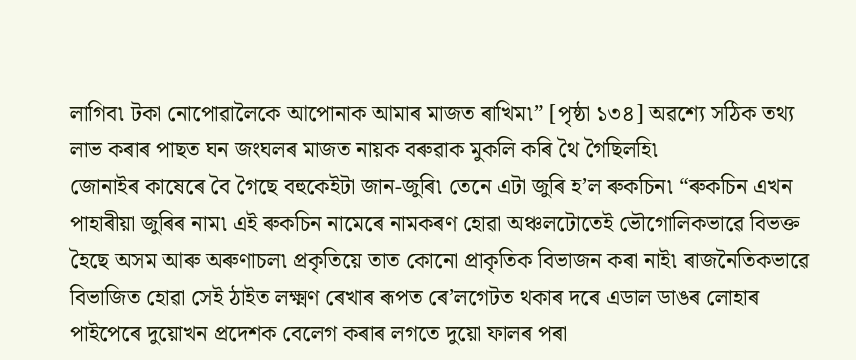লাগিব৷ টকা নোপোৱালৈকে আপোনাক আমাৰ মাজত ৰাখিম৷” [পৃষ্ঠা ১৩৪] অৱশ্যে সঠিক তথ্য লাভ কৰাৰ পাছত ঘন জংঘলৰ মাজত নায়ক বৰুৱাক মুকলি কৰি থৈ গৈছিলহি৷
জোনাইৰ কাষেৰে বৈ গৈছে বহুকেইটা জান-জুৰি৷ তেনে এটা জুৰি হ’ল ৰুকচিন৷ “ৰুকচিন এখন পাহাৰীয়া জুৰিৰ নাম৷ এই ৰুকচিন নামেৰে নামকৰণ হোৱা অঞ্চলটোতেই ভৌগোলিকভাৱে বিভক্ত হৈছে অসম আৰু অৰুণাচল৷ প্ৰকৃতিয়ে তাত কোনো প্ৰাকৃতিক বিভাজন কৰা নাই৷ ৰাজনৈতিকভাৱে বিভাজিত হোৱা সেই ঠাইত লক্ষ্মণ ৰেখাৰ ৰূপত ৰে’লগেটত থকাৰ দৰে এডাল ডাঙৰ লোহাৰ পাইপেৰে দুয়োখন প্ৰদেশক বেলেগ কৰাৰ লগতে দুয়ো ফালৰ পৰা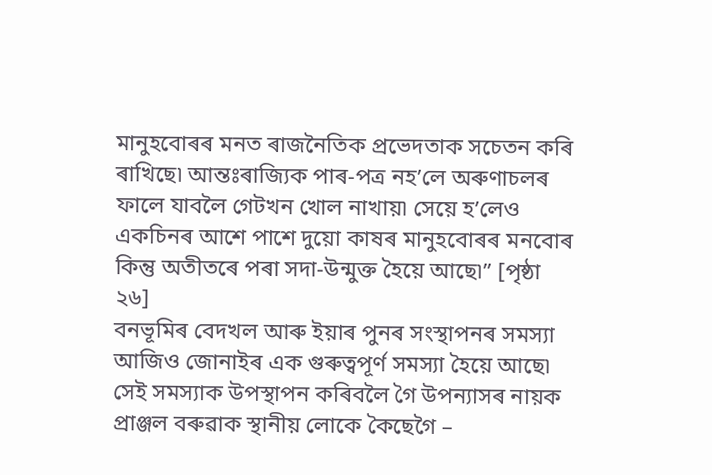মানুহবোৰৰ মনত ৰাজনৈতিক প্ৰভেদতাক সচেতন কৰি ৰাখিছে৷ আন্তঃৰাজ্যিক পাৰ-পত্ৰ নহ’লে অৰুণাচলৰ ফালে যাবলৈ গেটখন খোল নাখায়৷ সেয়ে হ’লেও একচিনৰ আশে পাশে দুয়ো কাষৰ মানুহবোৰৰ মনবোৰ কিন্তু অতীতৰে পৰা সদা-উন্মুক্ত হৈয়ে আছে৷” [পৃষ্ঠা ২৬]
বনভূমিৰ বেদখল আৰু ইয়াৰ পুনৰ সংস্থাপনৰ সমস্যা আজিও জোনাইৰ এক গুৰুত্বপূৰ্ণ সমস্যা হৈয়ে আছে৷ সেই সমস্যাক উপস্থাপন কৰিবলৈ গৈ উপন্যাসৰ নায়ক প্ৰাঞ্জল বৰুৱাক স্থানীয় লোকে কৈছেগৈ –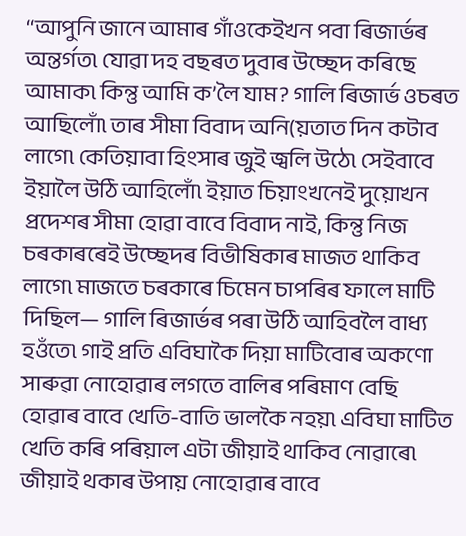‘‘আপুনি জানে আমাৰ গাঁওকেইখন পবা ৰিজাৰ্ভৰ অন্তৰ্গত৷ যোৱা দহ বছৰত দুবাৰ উচ্ছেদ কৰিছে আমাক৷ কিন্তু আমি ক’লৈ যাম? গালি ৰিজাৰ্ভ ওচৰত আছিলোঁ৷ তাৰ সীমা বিবাদ অনি(য়তাত দিন কটাব লাগে৷ কেতিয়াবা হিংসাৰ জুই জ্বলি উঠে৷ সেইবাবে ইয়ালৈ উঠি আহিলোঁ৷ ইয়াত চিয়াংখনেই দুয়োখন প্ৰদেশৰ সীমা হোৱা বাবে বিবাদ নাই, কিন্তু নিজ চৰকাৰৰেই উচ্ছেদৰ বিভীষিকাৰ মাজত থাকিব লাগে৷ মাজতে চৰকাৰে চিমেন চাপৰিৰ ফালে মাটি দিছিল— গালি ৰিজাৰ্ভৰ পৰা উঠি আহিবলৈ বাধ্য হওঁতে৷ গাই প্ৰতি এবিঘাকৈ দিয়া মাটিবোৰ অকণো সাৰুৱা নোহোৱাৰ লগতে বালিৰ পৰিমাণ বেছি হোৱাৰ বাবে খেতি-বাতি ভালকৈ নহয়৷ এবিঘা মাটিত খেতি কৰি পৰিয়াল এটা জীয়াই থাকিব নোৱাৰে৷ জীয়াই থকাৰ উপায় নোহোৱাৰ বাবে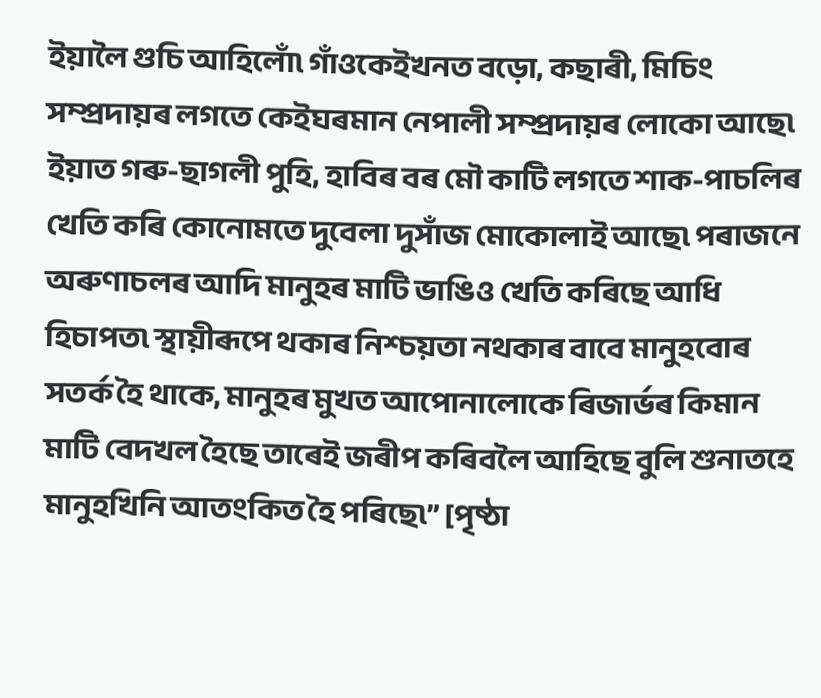ইয়ালৈ গুচি আহিলোঁ৷ গাঁওকেইখনত বড়ো, কছাৰী, মিচিং সম্প্ৰদায়ৰ লগতে কেইঘৰমান নেপালী সম্প্ৰদায়ৰ লোকো আছে৷ ইয়াত গৰু-ছাগলী পুহি, হাবিৰ বৰ মৌ কাটি লগতে শাক-পাচলিৰ খেতি কৰি কোনোমতে দুবেলা দুসাঁজ মোকোলাই আছে৷ পৰাজনে অৰুণাচলৰ আদি মানুহৰ মাটি ভাঙিও খেতি কৰিছে আধি হিচাপত৷ স্থায়ীৰূপে থকাৰ নিশ্চয়তা নথকাৰ বাবে মানুহবোৰ সতৰ্ক হৈ থাকে, মানুহৰ মুখত আপোনালোকে ৰিজাৰ্ভৰ কিমান মাটি বেদখল হৈছে তাৰেই জৰীপ কৰিবলৈ আহিছে বুলি শুনাতহে মানুহখিনি আতংকিত হৈ পৰিছে৷” [পৃষ্ঠা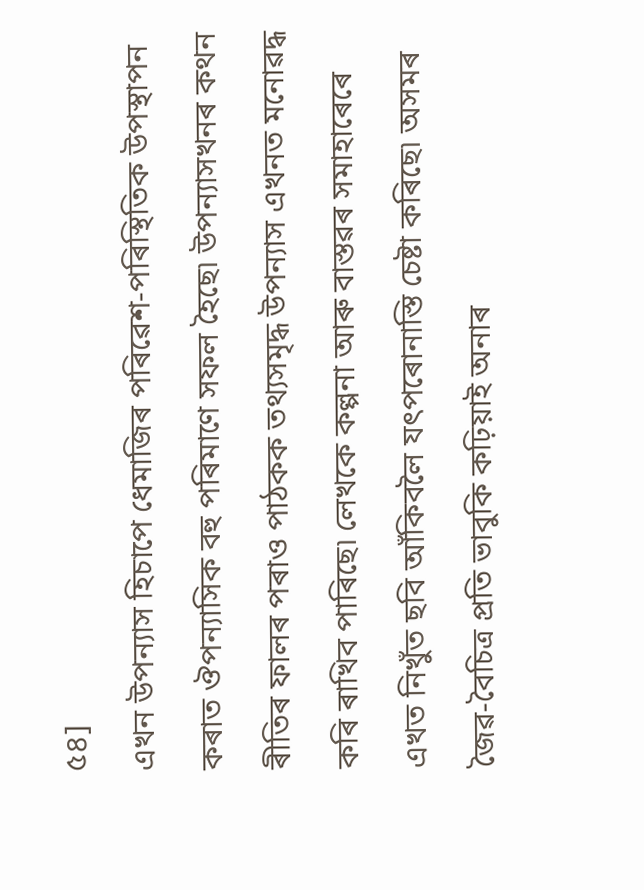৫৪]
এখন উপন্যাস হিচাপে ধেমাজিৰ পৰিৱেশ-পৰিস্থিতিক উপস্থাপন কৰাত ঔপন্যাসিক বহু পৰিমাণে সফল হৈছে৷ উপন্যাসখনৰ কথন ৰীতিৰ ফালৰ পৰাও পাঠকক তথ্যসমৃদ্ধ উপন্যাস এখনত মনোৱদ্ধ কৰি ৰাখিব পাৰিছে৷ লেখকে কল্পনা আৰু বাস্তৱৰ সমাহাৰেৰে এখত নিখুঁত ছবি আঁকিবলৈ যৎপৰোনাস্তি চেষ্টা কৰিছে৷ অসমৰ জৈৱ-বৈচিত্ৰ প্ৰতি ভাবুকি কঢ়িয়াই অনাৰ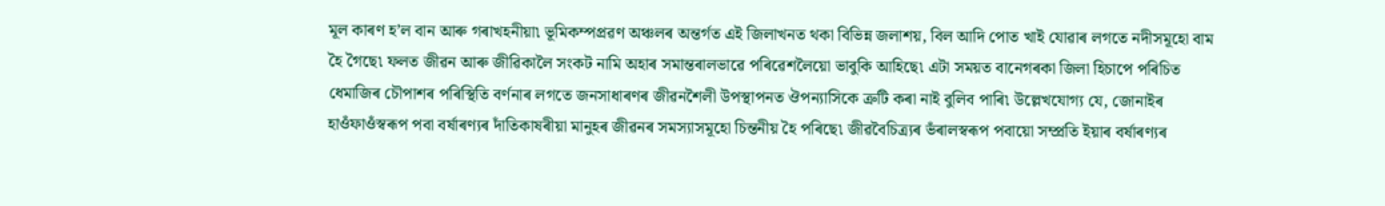মূল কাৰণ হ’ল বান আৰু গৰাখহনীয়া৷ ভূমিকম্পপ্ৰৱণ অঞ্চলৰ অন্তৰ্গত এই জিলাখনত থকা বিভিন্ন জলাশয়, বিল আদি পোত খাই যোৱাৰ লগতে নদীসমূহো বাম হৈ গৈছে৷ ফলত জীৱন আৰু জীৱিকালৈ সংকট নামি অহাৰ সমান্তৰালভাৱে পৰিৱেশলৈয়ো ভাবুকি আহিছে৷ এটা সময়ত বানেগৰকা জিলা হিচাপে পৰিচিত ধেমাজিৰ চৌপাশৰ পৰিস্থিতি বৰ্ণনাৰ লগতে জনসাধাৰণৰ জীৱনশৈলী উপস্থাপনত ঔপন্যাসিকে ত্ৰুটি কৰা নাই বুলিব পাৰি৷ উল্লেখযোগ্য যে, জোনাইৰ হাওঁফাওঁস্বৰূপ পবা বৰ্ষাৰণ্যৰ দাঁতিকাষৰীয়া মানুহৰ জীৱনৰ সমস্যাসমূহো চিন্তনীয় হৈ পৰিছে৷ জীৱবৈচিত্ৰ্যৰ ভঁৰালস্বৰূপ পবায়ো সম্প্ৰতি ইয়াৰ বৰ্ষাৰণ্যৰ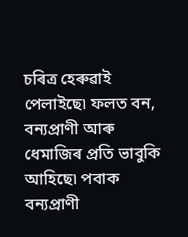চৰিত্ৰ হেৰুৱাই পেলাইছে৷ ফলত বন, বন্যপ্ৰাণী আৰু ধেমাজিৰ প্ৰতি ভাবুকি আহিছে৷ পবাক বন্যপ্ৰাণী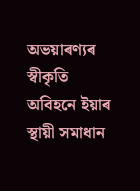অভয়াৰণ্যৰ স্বীকৃতি অবিহনে ইয়াৰ স্থায়ী সমাধান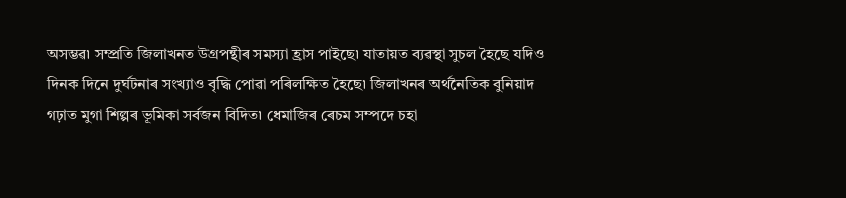অসম্ভৱ৷ সম্প্ৰতি জিলাখনত উগ্ৰপন্থীৰ সমস্যা হ্ৰাস পাইছে৷ যাতায়ত ব্যৱস্থা সুচল হৈছে যদিও দিনক দিনে দুৰ্ঘটনাৰ সংখ্যাও বৃদ্ধি পোৱা পৰিলক্ষিত হৈছে৷ জিলাখনৰ অৰ্থনৈতিক বুনিয়াদ গঢ়াত মুগা শিল্পৰ ভূমিকা সৰ্বজন বিদিত৷ ধেমাজিৰ ৰেচম সম্পদে চহা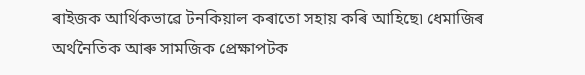ৰাইজক আৰ্থিকভাৱে টনকিয়াল কৰাতো সহায় কৰি আহিছে৷ ধেমাজিৰ অৰ্থনৈতিক আৰু সামজিক প্ৰেক্ষাপটক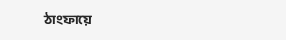ঠাংফায়ে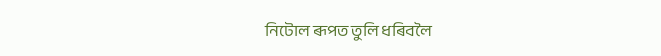নিটোল ৰূপত তুলি ধৰিবলৈ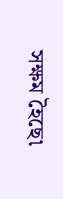সক্ষম হৈছে৷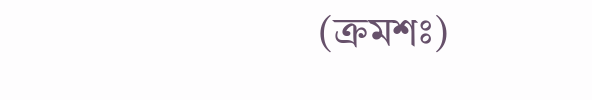(ক্রমশঃ)